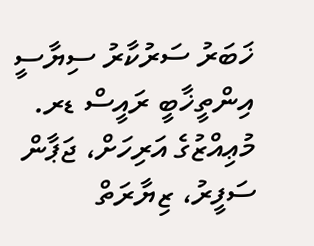ޚަބަރު ސަރުކާރު ސިޔާސީ
އިންތީޚާބީ ރައީސް ޑރ. މުޢިއްޒުގެ އަރިހަށް، ޖަޕާން ސަފީރު، ޒިޔާރަތް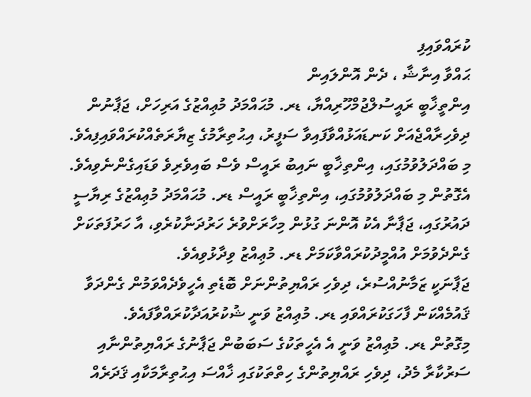ކުރައްވައިފި
ޙައްވާ އިނާޝާ ، ދެން އޮންލައިން
އިންތީޚާބީ ރައީސުލްޖުމްހޫރިއްޔާ، ޑރ. މުޙައްމަދު މުޢިއްޒުގެ އަރިހަށް، ޖަޕާނުން ދިވެހިރާއްޖެއަށް ކަނޑައަޅުއްވާފައިވާ ސަފީރު، އިޙުތިރާމުގެ ޒިޔާރަތެއްކުރައްވައިފިއެވެ.
މި ބައްދަލުވުމުގައި، އިންތިޚާބީ ނައިބު ރައީސް ވެސް ބައިވެރިވެ ވަޑައިގެންނެވިއެވެ.
އެގޮތުން މި ބައްދަލުވުމުގައި، އިންތިޚާބީ ރައީސް ޑރ. މުޙައްމަދު މުޢިއްޒުގެ ރިޔާސީ ދައުރުގައި، ޖަޕާނާ އެކު އޮންނަ ގުޅުން މިހާރަށްވުރެ ހަރުދަނާކުރެވި، އާ ހަރުފަތަކަށް ގެންދެވުމަށް އުއްމީދުކުރައްވާކަމަށް ޑރ. މުޢިއްޒު ވިދާޅުވިއެވެ.
ޖަޕާނަކީ ޒަމާނުއްސުރެ، ދިވެހި ރައްޔިތުންނަށް ބޮޑެތި އެހީވެދެއްވަމުން ގެންދަވާ ޤައުމެއްކަން ފާހަގަކުރައްވައި ޑރ. މުޢިއްޒު ވަނީ ޝުކުރުއަދާކުރައްވާފައެވެ.
މިގޮތުން ޑރ. މުޢިއްޒު ވަނީ އެ އެހީތަކުގެ ސަބަބުން ޖަޕާނުގެ ރައްޔިތުންނާއި ސަރުކާރާ މެދު، ދިވެހި ރައްޔިތުންގެ ހިތްތަކުގައި ޚާއްސަ އިޙުތިރާމަކާއި ޤަދަރެއް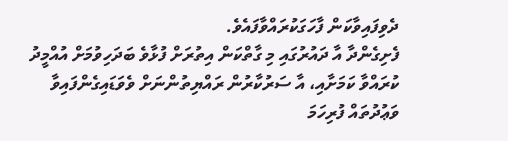ދެވިފައިވާކަން ފާހަގަކުރައްވާފައެވެ.
ފެށިގެންދާ އާ ދައުރުގައި މި ގާތްކަން އިތުރަށް ފުޅާވެ ބަދަހިވުމަށް އުއްމީދު ކުރައްވާ ކަމަށާއި، އާ ސަރުކާރުން ރައްޔިތުންނަށް ވެވަޑައިގެންފައިވާ ވަޢުދުތައް ފުރިހަމަ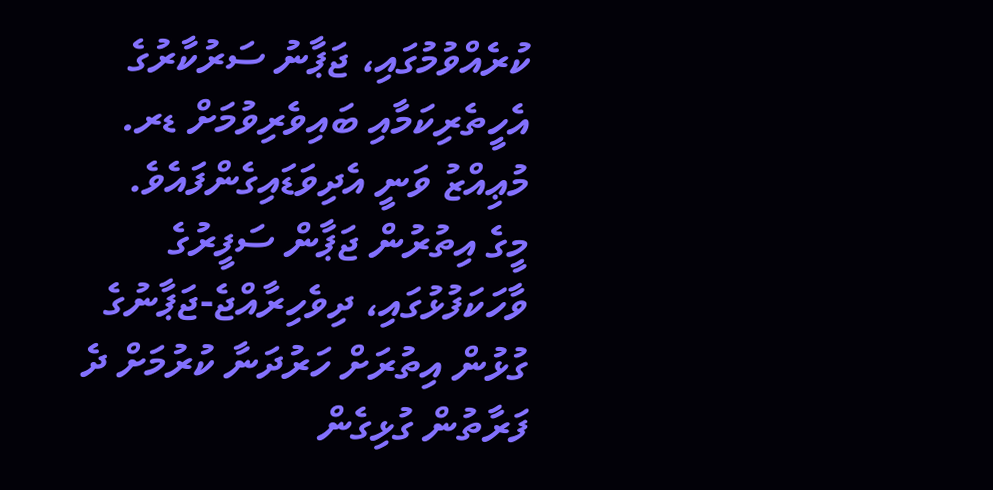ކުރެއްވުމުގައި، ޖަޕާނު ސަރުކާރުގެ އެހީތެރިކަމާއި ބައިވެރިވުމަށް ޑރ. މުޢިއްޒު ވަނީ އެދިވަޑައިގެންފައެވެ.
މީގެ އިތުރުން ޖަޕާން ސަފީރުގެ ވާހަކަފުޅުގައި، ދިވެހިރާއްޖެ-ޖަޕާނުގެ ގުޅުން އިތުރަށް ހަރުދަނާ ކުރުމަށް ދެ ފަރާތުން ގުޅިގެން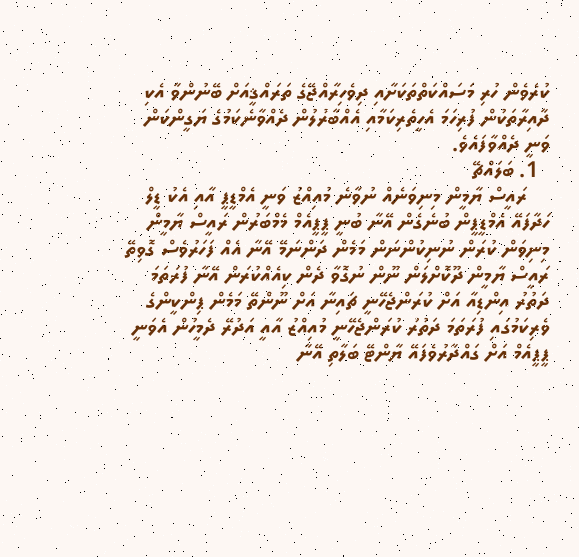ކުރެވެން ހުރި މަސައްކަތްތަކަށާއި ދިވެހިރާއްޖޭގެ ތަރައްޤީއަށް ބޭނުންވާ އެކި ދާއިރާތަކުން ފުރިހަމަ އެހީތެރިކަމާއި އެއްބާރުލުން ދެއްވާނެކަމުގެ ޔަގީންކަން ވަނީ ދެއްވާފައެވެ.
  1. ބަލައްޗޭ
    ރައީސް ޔާމީން މިނިވަނެއް ނުވާނެ މުއިއްޒު ވަނީ އެމްޑީޕީ އާއި އެކު ޑީލް ހަދާފައޭ އެމްޑީޕީން ބުނެގެން އޭނާ ބުނީ ޕީޕީއެމް މެމްބަރުން ރައީސް ޔާމީން މިނިވަން ކުރަން ނުނިކުންނަން މަމެން ދަންނަމޭ އޭނާ އެއް ފަހަރުވެސް ގޮވިތޭ ރައީސް ޔާމީން ދޫކޮށްލަން ނޫން ނުގޮވާ ދެން ކިއެއްކުރަން އޭނާ ފުރަތަމަ ދަތުރު އިންޑިއާ އަށް ކުރަންޖެހޭނީ ޗައިނާ އަށް ނޫންތޭ މަމެން ޕިންކީންގެ ވެރިކަމުގައި ފުރަތަމަ ދަތުރު ކުރަންޖެހޭނީ މުއިއްޒު އާއީ އަދުރޭ ދެމީހުން އެވަނީ ޕީޕީއެމް އަށް ގައްދާރުވެފައޭ ޔާންޓޭ ބަލާތި އޭނާ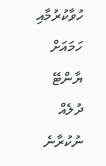ހުވާކުރުމާއި ހަމައަށް ޔާންޓޭ ދުލެއް ނުކުރާނެ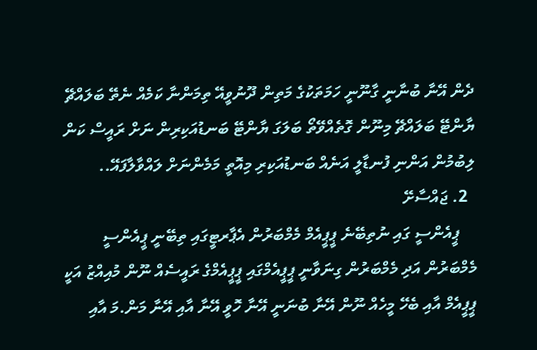ދެން އޭނާ ބުނާނީ ގާނޫނީ ހަމަތަކުގެ މަތިން ދޫނުވީއޭ ތިމަންނާ ކަމެއް ނެތޭ ބަލައްޗޭ ޔާންޓޭ ބަލައްޗޭ މިނޫން ގޮތެއްވޭތޯ ބަލަގަ ޔާންޓޭ ބަނޑުއަކިރިން ނަށް ރައީސް ކަން ލިބުމުން އަންނި ފުނޑާލީ އަނެއް ބަނޑުއަކިރި މިއޮތީ މަމެންނަށް ލައްވާލާފައޭ..
  2. ޖައްސާށޭ
    ޕީއެންސީ ގައި ނުތިބޭނެ ޕީޕީއެމް މެމްބަރުން އެޕާރޓީގައި ތިބޭނީ ޕީއެންސީ މެމްބަރުން އަދި މެމްބަރުން ގިނަވާނީ ޕީޕީއެމްގައި ޕީޕީއެމްގެ ރައީސެއް ނޫން މުއިއްޒު އަކީ ޕީޕީއެމް އާއި ބެހޭ މީހެއް ނޫން އޭނާ ބުނަނީ އޭނާ ހޮވީ އޭނާ އާއި އޭނާ މަން.މަ އާއި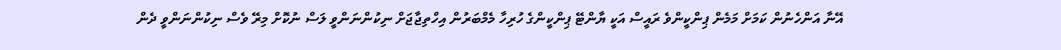އޭނާ އަންހެނުން ކަމަށް މަމެން ޕިންކީންވެ ރައީސް އަކީ ޔާންޓޭ ޕިންކީންގެ ހުރިހާ މެމްބަރުން އިހްތިޖާޖަށް ނިކުންނަންވީ ލަސް ނުކޮށް މިރޭ ވެސް ނިކުންނަންވީ ދެން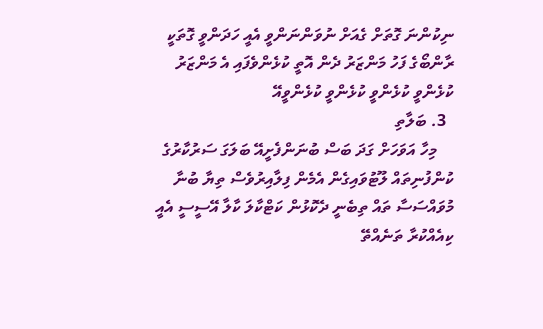ނިކުންނަ ގޮތަށް ގެއަށް ނުވަންނަންވީ އެއީ ހަދަންވީ ގޮތަކީ ރާންބޯގެ ފަހު މަންޒަރު ދެން އޮތީ ކުޅެންވެފައި އެ މަންޒަރު ކުޅެންވީ ކުޅެންވީ ކުޅެންވީ ކުޅެންވީއޭ
  3. ބަލާތި
    މިހާ އަވަހަށް ގަދަ ބަސް ބުނަންފެށީއޭ ބަލަގަ ސަރުކާރުގެ ކުންފުނިތައް ލޫޓުވައިގެން އެމެން ފިލާއިރުވެސް ތިޔާ ބުނާ މުވައްސަސާ ތައް ތިބެނީ ދެކޮޅުން ކަޓްކާލަ ކާލާ އޭސީސީ އެއީ ކިއެއްކުރާ ތަނެއްތޭ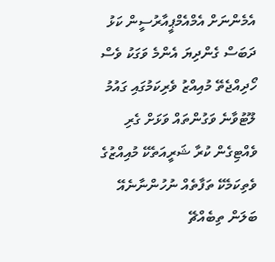އެމެންނަށް އެމްއެމްޕީއާރުސީން ކަޅު ދަބަސް ގެންދިޔަ އެންމެ ވަގަކު ވެސް ހޯދިއްޖެތޭ މުއިއްޒު ވެރިކަމުގައި ގައުމު ލޫޓުވާނެ ވަގުންތައް ވަޅަށް ގެރި ވެއްޓިގެން ކުރާ ޝަރީއަތެކޭ މުއިއްޒުގެ ވެތިކަމެކޭ ތަފާތެއް ނުހުންނާނެއޭ ބަލަން ތިބެއްޗޭ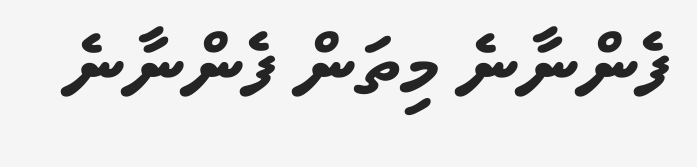ފެންނާނެ މިތަން ފެންނާނެ